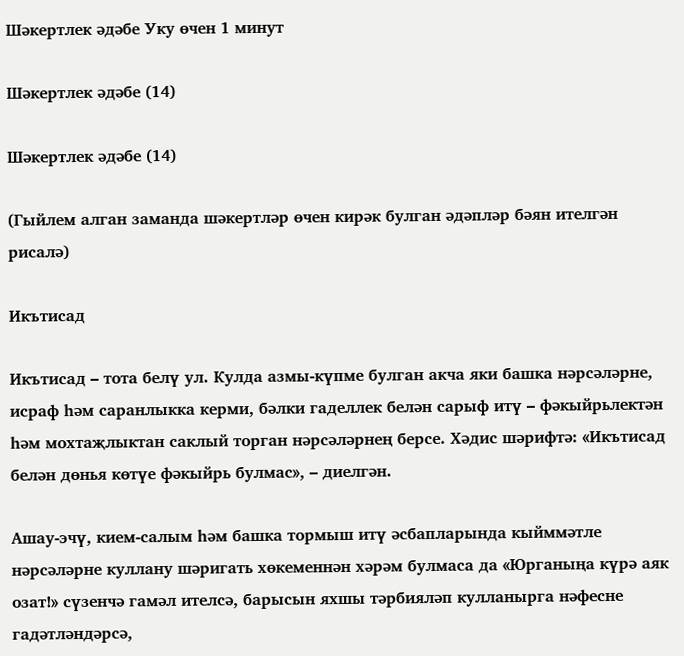Шәкертлек әдәбе Уку өчен 1 минут

Шәкертлек әдәбе (14)

Шәкертлек әдәбе (14)

(Гыйлем алган заманда шәкертләр өчен кирәк булган әдәпләр бәян ителгән рисалә)

Икътисад

Икътисад – тота белү ул. Кулда азмы-күпме булган акча яки башка нәрсәләрне, исраф һәм саранлыкка керми, бәлки гаделлек белән сарыф итү – фәкыйрьлектән һәм мохтаҗлыктан саклый торган нәрсәләрнең берсе. Хәдис шәрифтә: «Икътисад белән дөнья көтүе фәкыйрь булмас», – диелгән.

Ашау-эчү, кием-салым һәм башка тормыш итү әсбапларында кыйммәтле нәрсәләрне куллану шәригать хөкеменнән хәрәм булмаса да «Юрганыңа күрә аяк озат!» сүзенчә гамәл ителсә, барысын яхшы тәрбияләп кулланырга нәфесне гадәтләндәрсә,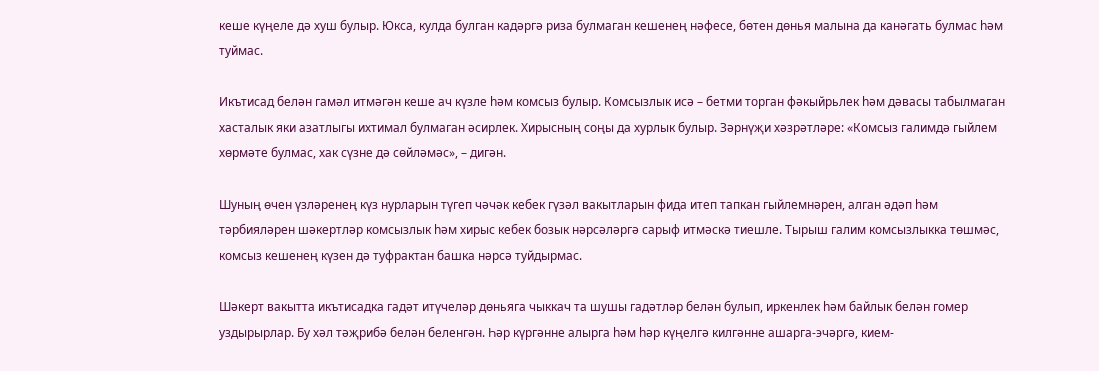кеше күңеле дә хуш булыр. Юкса, кулда булган кадәргә риза булмаган кешенең нәфесе, бөтен дөнья малына да канәгать булмас һәм туймас.

Икътисад белән гамәл итмәгән кеше ач күзле һәм комсыз булыр. Комсызлык исә – бетми торган фәкыйрьлек һәм дәвасы табылмаган хасталык яки азатлыгы ихтимал булмаган әсирлек. Хирысның соңы да хурлык булыр. Зәрнүҗи хәзрәтләре: «Комсыз галимдә гыйлем хөрмәте булмас, хак сүзне дә сөйләмәс», – дигән.

Шуның өчен үзләренең күз нурларын түгеп чәчәк кебек гүзәл вакытларын фида итеп тапкан гыйлемнәрен, алган әдәп һәм тәрбияләрен шәкертләр комсызлык һәм хирыс кебек бозык нәрсәләргә сарыф итмәскә тиешле. Тырыш галим комсызлыкка төшмәс, комсыз кешенең күзен дә туфрактан башка нәрсә туйдырмас.

Шәкерт вакытта икътисадка гадәт итүчеләр дөньяга чыккач та шушы гадәтләр белән булып, иркенлек һәм байлык белән гомер уздырырлар. Бу хәл тәҗрибә белән беленгән. Һәр күргәнне алырга һәм һәр күңелгә килгәнне ашарга-эчәргә, кием-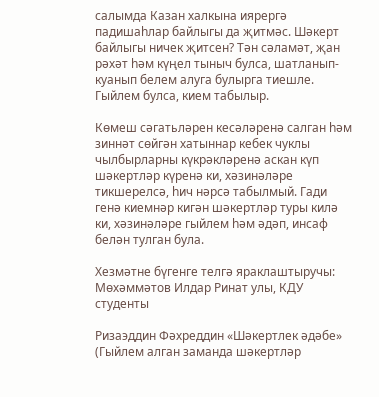салымда Казан халкына иярергә падишаһлар байлыгы да җитмәс. Шәкерт байлыгы ничек җитсен? Тән сәламәт, җан рәхәт һәм күңел тыныч булса, шатланып-куанып белем алуга булырга тиешле. Гыйлем булса, кием табылыр.

Көмеш сәгатьләрен кесәләренә салган һәм зиннәт сөйгән хатыннар кебек чуклы чылбырларны күкрәкләренә аскан күп шәкертләр күренә ки, хәзинәләре тикшерелсә, һич нәрсә табылмый. Гади генә киемнәр кигән шәкертләр туры килә ки, хәзинәләре гыйлем һәм әдәп, инсаф белән тулган була.

Хезмәтне бүгенге телгә яраклаштыручы: Мөхәммәтов Илдар Ринат улы, КДУ студенты

Ризаэддин Фәхреддин «Шәкертлек әдәбе» (Гыйлем алган заманда шәкертләр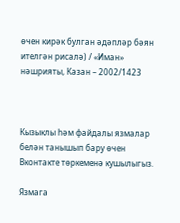өчен кирәк булган әдәпләр бәян ителгән рисалә) / «Иман» нәшрияты, Казан – 2002/1423



Кызыклы һәм файдалы язмалар белән танышып бару өчен Вконтакте төркеменә кушылыгыз.

Язмага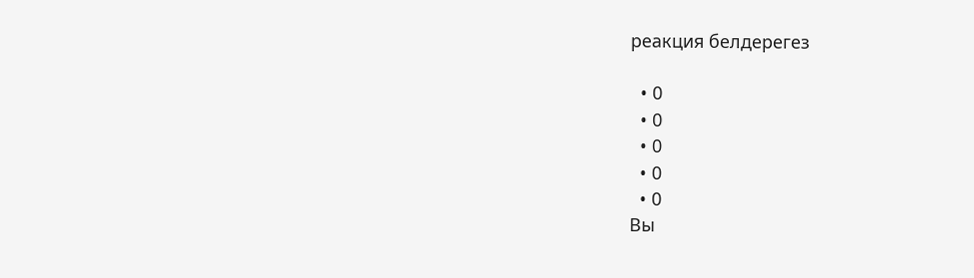реакция белдерегез

  • 0
  • 0
  • 0
  • 0
  • 0
Вы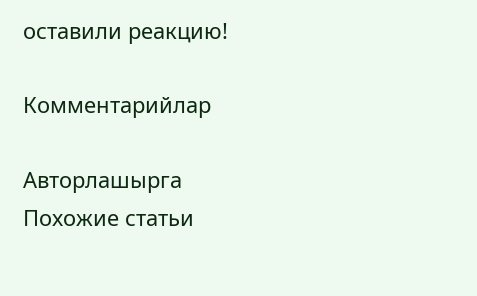оставили реакцию!

Комментарийлар

Авторлашырга
Похожие статьи